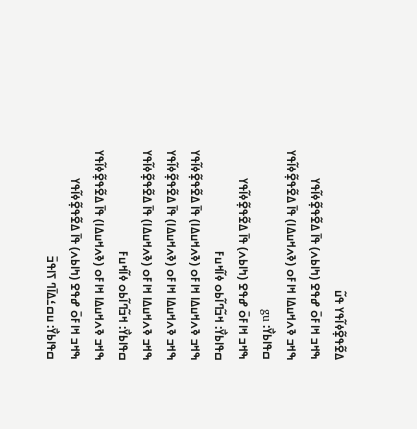ߡߐ߬ߟߐ߲߬ߦߊ߬ߟߌ ߟߎ߬
ߒߞߏ ߞߊߓߋ߫ ߝߟߐ (ߤߊߕߍ) ߟߊ߫ ߡߐ߬ߟߐ߲߬ߦߊ߬ߟߌ
ߒߞߏ ߢߍߞߎߡߊ ߞߊߓߋ (ߢߍߞߎߡߊ) ߟߊ߫ ߡߐ߬ߟߐ߲߬ߦߊ߬ߟߌ
ߛߟߊߕߌ߯: gu
ߒߞߏ ߞߊߓߋ߫ ߝߟߐ (ߤߊߕߍ) ߟߊ߫ ߡߐ߬ߟߐ߲߬ߦߊ߬ߟߌ
ߛߟߊߕߌ߯: ߞߏ߬ߣߊ߬ߕߋ ߦߊ߬ߞߎߓ
ߒߞߏ ߢߍߞߎߡߊ ߞߊߓߋ (ߢߍߞߎߡߊ) ߟߊ߫ ߡߐ߬ߟߐ߲߬ߦߊ߬ߟߌ
ߒߞߏ ߢߍߞߎߡߊ ߞߊߓߋ (ߢߍߞߎߡߊ) ߟߊ߫ ߡߐ߬ߟߐ߲߬ߦߊ߬ߟߌ
ߒߞߏ ߢߍߞߎߡߊ ߞߊߓߋ (ߢߍߞߎߡߊ) ߟߊ߫ ߡߐ߬ߟߐ߲߬ߦߊ߬ߟߌ
ߛߟߊߕߌ߯: ߞߏ߬ߣߊ߬ߕߋ ߦߊ߬ߞߎߓ
ߒߞߏ ߢߍߞߎߡߊ ߞߊߓߋ (ߢߍߞߎߡߊ) ߟߊ߫ ߡߐ߬ߟߐ߲߬ߦߊ߬ߟߌ
ߒߞߏ ߞߊߓߋ߫ ߝߟߐ (ߤߊߕߍ) ߟߊ߫ ߡߐ߬ߟߐ߲߬ߦߊ߬ߟߌ
ߛߟߊߕߌ߯: ߎߛߑߡߊ߫ߣ ߖߊߟߏ߫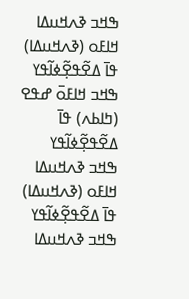ߒߞߏ ߢߍߞߎߡߊ ߞߊߓߋ (ߢߍߞߎߡߊ) ߟߊ߫ ߡߐ߬ߟߐ߲߬ߦߊ߬ߟߌ
ߒߞߏ ߞߊߓߋ߫ ߝߟߐ (ߤߊߕߍ) ߟߊ߫ ߡߐ߬ߟߐ߲߬ߦߊ߬ߟߌ
ߒߞߏ ߢߍߞߎߡߊ ߞߊߓߋ (ߢߍߞߎߡߊ) ߟߊ߫ ߡߐ߬ߟߐ߲߬ߦߊ߬ߟߌ
ߒߞߏ ߢߍߞߎߡߊ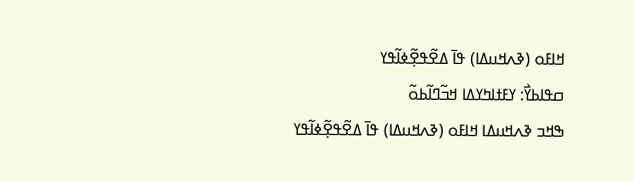ߞߊߓߋ (ߢߍߞߎߡߊ) ߟߊ߫ ߡߐ߬ߟߐ߲߬ߦߊ߬ߟߌ
ߛߟߊߕߌ߯: ߌߓߙߊߤߌߡߊ ߞߏ߬ߣߊ߬ߕߋ߬
ߒߞߏ ߢߍߞߎߡߊ ߞߊߓߋ (ߢߍߞߎߡߊ) ߟߊ߫ ߡߐ߬ߟߐ߲߬ߦߊ߬ߟߌ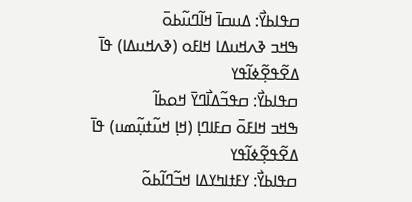ߛߟߊߕߌ߯: ߡߎߛߊ߫ ߞߊ߬ߣߎ߬ߕߋ߫
ߒߞߏ ߢߍߞߎߡߊ ߞߊߓߋ (ߢߍߞߎߡߊ) ߟߊ߫ ߡߐ߬ߟߐ߲߬ߦߊ߬ߟߌ
ߛߟߊߕߌ߯: ߛߟߏ߬ߡߊ߯ߣߌ߫ ߞߋߕߊ߬
ߒߞߏ ߞߊߓߋ߫ ߛߓߊߣߊ߲ (ߞߊ߲ ߞߎ߬ߙߎ߲߬ߘߎ) ߟߊ߫ ߡߐ߬ߟߐ߲߬ߦߊ߬ߟߌ
ߛߟߊߕߌ߯: ߌߓߙߊߤߌߡߊ ߞߏ߬ߣߊ߬ߕߋ߬